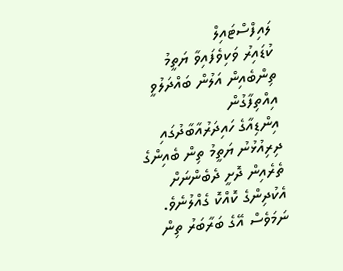ލައިފްސްޓައިލް
ކުޑައިރު ވަކިވެފައިވާ ޔަތީމު ތިންބެއިން އަލުން ބައްދަލުވީ އިއްތިފާގުން
އިންޑިއާގެ ހައިދަރުއާބާދުގައި ދިރިއުޅުނު ޔަތީމު ތިން ބެއިންގެ ތެރެއިން ދޮށީ ދެބެންނަށް އެކުދިންގެ ކޮއްކޮ ގެއްލުނެވެ. ނަމަވެސް އޭގެ ބަރާބަރު ތިން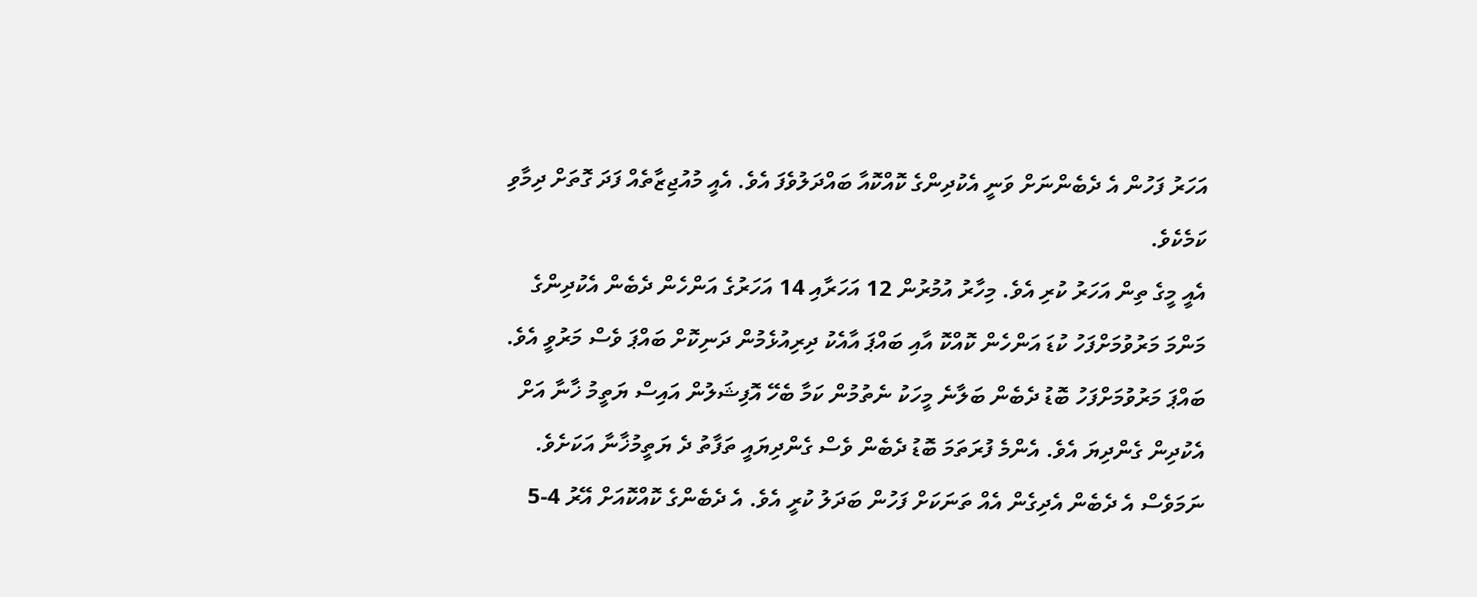އަހަރު ފަހުން އެ ދެބެންނަށް ވަނީ އެކުދިންގެ ކޮއްކޮއާ ބައްދަލުވެފަ އެވެ. އެއީ މުއުޖިޒާތެއް ފަދަ ގޮތަށް ދިމާވި ކަމެކެވެ.
އެއީ މީގެ ތިން އަހަރު ކުރި އެވެ. މިހާރު އުމުރުން 12 އަހަރާއި 14 އަހަރުގެ އަންހެން ދެބެން އެކުދިންގެ މަންމަ މަރުވުމަށްފަހު ކުޑަ އަންހެން ކޮއްކޮ އާއި ބައްޕަ އާއެކު ދިރިއުޅެމުން ދަނިކޮށް ބައްޕަ ވެސް މަރުވީ އެވެ.
ބައްޕަ މަރުވުމަށްފަހު ބޮޑު ދެބެން ބަލާނެ މީހަކު ނެތުމުން ކަމާ ބެހޭ އޮފިޝަލުން އައިސް ޔަތީމު ޚާނާ އަށް އެކުދިން ގެންދިޔަ އެވެ. އެންމެ ފުރަތަމަ ބޮޑު ދެބެން ވެސް ގެންދިޔައީ ތަފާތު ދެ ޔަތީމުޚާނާ އަކަށެވެ. ނަމަވެސް އެ ދެބެން އެދިގެން އެއް ތަނަކަށް ފަހުން ބަދަލު ކުރީ އެވެ. އެ ދެބެންގެ ކޮއްކޮއަށް އޭރު 4-5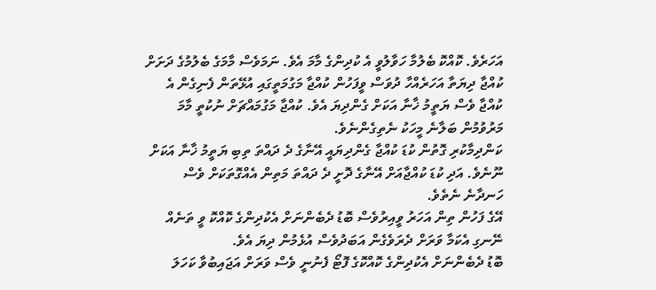އަހަރެވެ. ކޮއްކޮ ބެލުމާ ހަވާލުވީ އެ ކުދިންގެ މާމަ އެވެ. ނަމަވެސް މާމަގެ ބެލުމުގެ ދަށަށް ކުއްޖާ ދިޔަތާ އަހަރެއްހާ ދުވަސް ވީފަހުން ކުއްޖާ މަގުމަތީގައި އުޅޭތަން ފެނިގެން އެ ކުއްޖާ ވެސް ޔަތީމު ޚާނާ އަކަށް ގެންދިޔަ އެވެ. ކުއްޖާ މަގުމައްޗަށް ނުކުތީ މާމަ މަރުވުމުން ބަލާނެ މީހަކު ނެތިގެންނެވެ.
ކަންދިމާކުރި ގޮތުން ކުޑަ ކުއްޖާ ގެންދިޔައީ އޭނާގެ ދެ ދައްތަ ތިބި ޔަތީމު ޚާނާ އަކަށް ނޫނެވެ. އަދި ކުޑަ ކުއްޖާއަށް އޭނާގެ ދޮށީ ދެ ދައްތަ މަތިން އެއްގޮތަކަށް ވެސް ހަނދާނެ ނެތެވެ.
އޭގެ ފަހުން ތިން އަހަރު ވީއިރުވެސް ބޮޑު ދެބެންނަށް އެކުދިންގެ ކޮއްކޮ ވީ ތަނެއް ނޭނގި އެކަމާ ވަރަށް ދެރަވެގެން އަބަދުވެސް އުޅެމުން ދިޔަ އެވެ.
ބޮޑު ދެބެންނަށް އެކުދިންގެ ކޮއްކޮގެ ފޮޓޯ ފެނުނީ ވެސް ވަރަށް އަޖައިބުވާ ކަހަލަ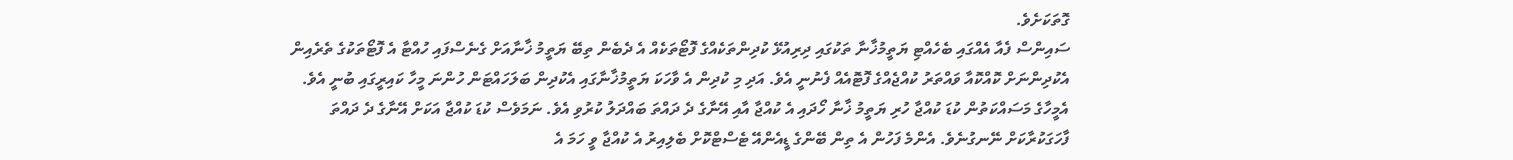ގޮތަކަށެވެ.
ސައިންސް ފެއާ އެއްގައި ބެހެއްޓި ޔަތީމުޚާނާ ތަކުގައި ދިރިއުޅޭ ކުދިންތަކެއްގެ ފޮޓޯތަކެއް އެ ދެބެން ތިބޭ ޔަތީމު ޚާނާއަށް ގެނެސްފައި ހުއްޓާ އެ ފޮޓޯތަކުގެ ތެރެއިން އެކުދިންނަށް ކޮއްކޮއާ ވައްތަރު ކުއްޖެއްގެ ފޮޓޮއެއް ފެނުނީ އެވެ. އަދި މި ކުދިން އެ ވާހަކަ ޔަތީމުޚާނާގައި އެކުދިން ބަލަހައްޓަން ހުންނަ މީހާ ކައިރީގައި ބުނީ އެވެ.
އެމީހާގެ މަސައްކަތުން ކުޑަ ކުއްޖާ ހުރި ޔަތީމު ޚާނާ ހޯދައި އެ ކުއްޖާ އާއި އޭނާގެ ދެ ދައްތަ ބައްދަލު ކުރުވި އެވެ. ނަމަވެސް ކުޑަ ކުއްޖާ އަކަށް އޭނާގެ ދެ ދައްތަ ފާހަގަކުރާކަށް ނޭނގުނެވެ. އެންމެ ފަހުން އެ ތިން ބޭންގެ ޑީއެންއޭ ޓެސްޓްކޮށް ބެލިއިރު އެ ކުއްޖާ ވީ ހަމަ އެ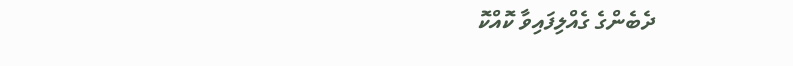ދެބެންގެ ގެއްލިފައިވާ ކޮއްކޮ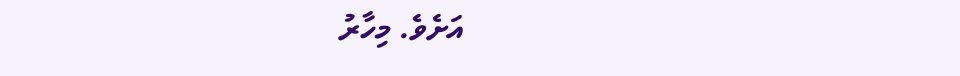އަށެވެ. މިހާރު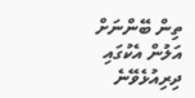ތިން ބޭންނަށް އަލުން އެކުގައި ދިރިއުޅެވޭނެ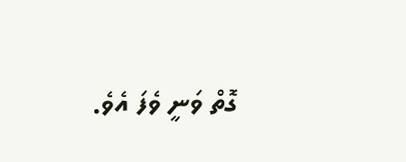ގޮތް ވަނީ ވެފަ އެވެ.